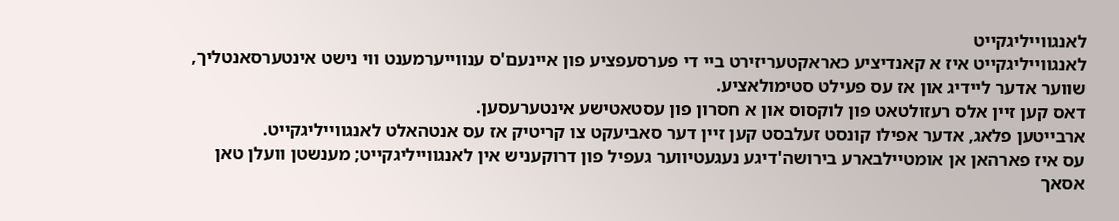לאנגווייליגקייט
לאנגווייליגקייט איז א קאנדיציע כאראקטעריזירט ביי די פערסעפציע פון איינעם'ס ענווייערמענט ווי נישט אינטערסאנטליך, שווער אדער ליידיג און אז עס פעילט סטימולאציע.
דאס קען זיין אלס רעזולטאט פון לוקסוס און א חסרון פון עסטאטישע אינטערעסען.
ארבייטען פלאג, אדער אפילו קונסט זעלבסט קען זיין דער סאביעקט צו קריטיק אז עס אנטהאלט לאנגווייליגקייט.
עס איז פארהאן אן אומטיילבארע בירושה'דיגע נעגעטיווער געפיל פון דרוקעניש אין לאנגווייליגקייט; מענשטן וועלן טאן אסאך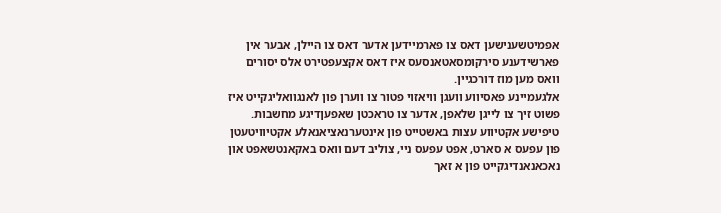אפמיטשענישען דאס צו פארמיידען אדער דאס צו היילן, אבער אין פארשידענע סירקומסאטאנסעס איז דאס אקצעפטירט אלס יסורים וואס מען מוז דורכגיין.
אלגעמיינע פאסיווע וועגן וויאזוי פטור צו ווערן פון לאנגוואליגקייט איז פשוט זיך צו לייגן שלאפן, אדער צו טראכטן שאפעןדיגע מחשבות.
טיפישע אקטיווע עצות באשטייט פון אינטערנאציאנאלע אקטיוויטעטן פון עפעס א סארט, אפט עפעס ניי, צוליב דעם וואס באקאנטשאפט און נאכאנאנדיגקייט פון א זאך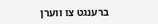ברענגט צו ווערן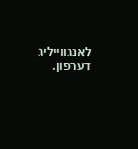לאנגווייליג דערפון.